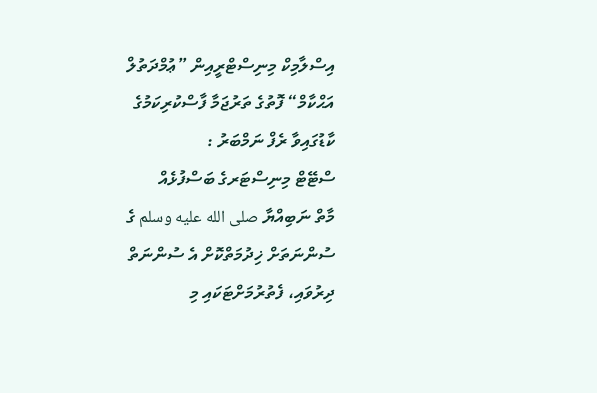އިސްލާމިކް މިނިސްޓްރީއިން ”ޢުމްދަތުލް އަޙްކާމް“ ފޮތުގެ ތަރުޖަމާ ފާސްކުރިކަމުގެ ކާޑުގައިވާ ރެފް ނަމްބަރު :
ސްޓޭޓް މިނިސްޓަރގެ ބަސްފުޅެއް
މާތް ނަބިއްޔާ صلى الله عليه وسلم ގެ ސުންނަތަށް ޚިދުމަތްކޮށް އެ ސުންނަތް ދިރުވައި، ފެތުރުމަށްޓަކައި މި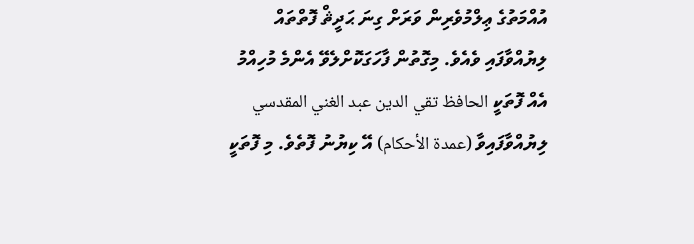އުއްމަތުގެ ޢިލްމުވެރިން ވަރަށް ގިނަ ޙަދީޘް ފޮތްތައް ލިޔުއްވާފައި ވެއެވެ. މިގޮތުން ފާހަގަކޮށްލެވޭ އެންމެ މުހިއްމު އެއް ފޮތަކީ الحافظ تقي الدين عبد الغني المقدسي ލިޔުއްވާފައިވާ (عمدة الأحكام) އޭ ކިޔުނު ފޮތެވެ. މި ފޮތަކީ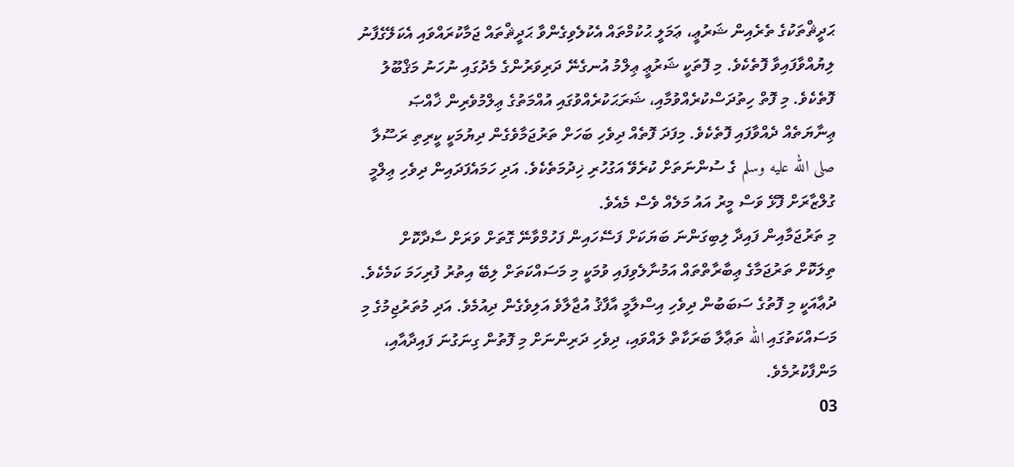ޙަދީޘްތަކުގެ ތެރެއިން ޝަރުޢީ، ޢަމަލީ ޙުކުމްތައް އެކުލެވިގެންވާ ޙަދީޘްތައް ޖަމާކުރައްވައި އެކަލޭގެފާނު ލިޔުއްވާފައިވާ ފޮތެކެވެ. މި ފޮތަކީ ޝަރުޢީ ޢިލްމު އުނގެނޭ ދަރިވަރުންގެ މެދުގައި ނުހަނު މަޤްބޫލު ފޮތެކެވެ. މި ފޮތް ހިތުދަސްކުރެއްވުމާއި، ޝަރަޙަކުރެއްވުގައި އުއްމަތުގެ ޢިލްމުވެރިން ޚާއްޞަ ޢިނާޔަތެއް ދެއްވާފައި ފޮތެކެވެ. މިފަދަ ފޮތެއް ދިވެހި ބަހަށް ތަރުޖަމާވެގެން ދިޔުމަކީ ކީރިތި ރަސޫލާ صلى الله عليه وسلم ގެ ސުންނަތަށް ކުރެވޭ އަގުހުރި ޚިދުމަތެކެވެ. އަދި ހަމައެފަދައިން ދިވެހި ޢިލްމީ ގުލްޒާރަށް ފޮޅޭ ވަސް މީރު އައު މަލެއް ވެސް މެއެވެ.
މި ތަރުޖަމާއިން ފައިދާ ލިބިގަންނަ ބަޔަކަށް ފަސޭހައިން ފަހުމްވާނޭ ގޮތަށް ވަރަށް ސާދާކޮށް ތިލަކޮށް ތަރުޖަމާގެ ޢިބާރާތްތައް އަމުނާލެވިފައި ވުމަކީ މި މަސައްކަތަށް ލިބޭ އިތުރު ފުރިހަމަ ކަމެކެވެ. ދުޢާއަކީ މި ފޮތުގެ ސަބަބުން ދިވެހި އިސްލާމީ އާފާޤު އުޖާލާވެ އަލިވެގެން ދިއުމެވެ. އަދި މުތަރުޖިމުގެ މި މަސައްކަތުގައި الله ތަޢާލާ ބަރަކާތް ލައްވައި، ދިވެހި ދަރިންނަށް މި ފޮތުން ގިނަގުނަ ފައިދާއާއި، މަންފާކުރުމެވެ.
03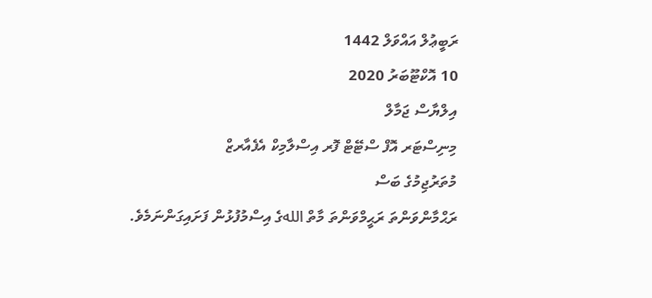ރަބީޢުލް އައްވަލް 1442
10 އޮކްޓޫބަރު 2020
އިލްޔާސް ޖަމާލް
މިނިސްޓަރ އޮފް ސްޓޭޓް ފޮރ އިސްލާމިކް އެފެއާރޒް
މުތަރުޖިމުގެ ބަސް
ރަޙްމާންވަންތަ ރަޙީމްވަންތަ މާތް اللهގެ އިސްމުފުޅުން ފަށައިގަންނަމެވެ.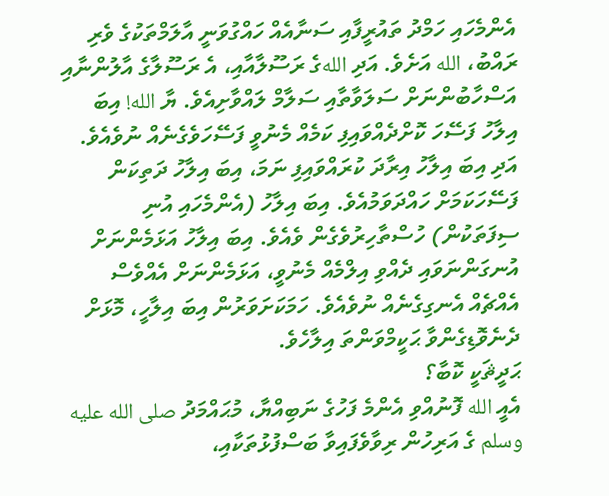އެންމެހައި ހަމްދު ތައުރީފާއި ސަނާއެއް ހައްގުވަނީ އާލަމްތަކުގެ ވެރި ރައްބު، الله އަށެވެ. އަދި اللهގެ ރަސޫލާއާއި، އެ ރަސޫލާގެ އާލުންނާއި އަސްހާބުންނަށް ސަލަވާތާއި ސަލާމް ލައްވާށިއެވެ. ޔާ الله! އިބަ އިލާހު ފަސޭހަ ކޮށްދެއްވައިފި ކަމެއް މެނުވީ ފަސޭހަވެގެނެއް ނުވެއެވެ. އަދި އިބަ އިލާހު އިރާދަ ކުރައްވައިފި ނަމަ، އިބަ އިލާހު ދަތިކަން ފަސޭހަކަމަށް ހައްދަވަމުއެވެ. އިބަ އިލާހު (އެންމެހައި އުނި ސިފަތަކުން) ހުސްތާހިރުވެގެން ވެއެވެ. އިބަ އިލާހު އަޅަމެންނަށް އުނގަންނަވައި ދެއްވި އިލްމެއް މެނުވީ، އަޅަމެންނަށް އެއްވެސް އެއްޗެއް އެނގިގެނެއް ނުވެއެވެ. ހަމަކަށަވަރުން އިބަ އިލާހީ، މޮޅަށް ދެނެވޮޑިގެންވާ ޙަކީމްވަންތަ އިލާހެވެ.
ޙަދީޘަކީ ކޮބާ؟
އެއީ الله ފޮނުއްވި އެންމެ ފަހުގެ ނަބިއްޔާ، މުޙައްމަދު صلى الله عليه وسلم ގެ އަރިހުން ރިވާވެފައިވާ ބަސްފުޅުތަކާއި،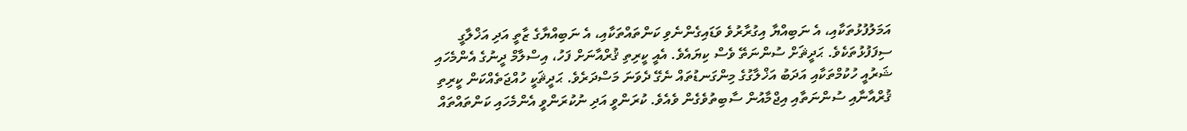އަމަލުފުޅުތަކާއި، އެ ނަބިއްޔާ އިގުރާރުވެ ވަޑައިގެންނެވި ކަންތައްތަކާއި، އެ ނަބިއްޔާގެ ޒާތީ އަދި އަޚްލާގީ ސިފަފުޅުތަކެވެ. ޙަދީޘަށް ސުންނަތޭ ވެސް ކިޔައެވެ. އެއީ ކީރިތި ޤުރްއާނަށް ފަހު، އިސްލާމް ދީނުގެ އެންމެހައި ޝަރުއީ ހުކުމްތަކާއި އަދަބު އަޚްލާގުގެ މިންގަނޑުތައް ނެގޭ ދެވަނަ މަސްދަރެވެ. ޙަދީޘަކީ ހުއްޖަތެއްކަން ކީރިތި ޤުރްއާނާއި ސުންނަތާއި އިޖްމާއުން ސާބިތުވެގެން ވެއެވެ. ކުރަންވީ އަދި ނުކުރަންވީ އެންމެހައި ކަންތައްތައް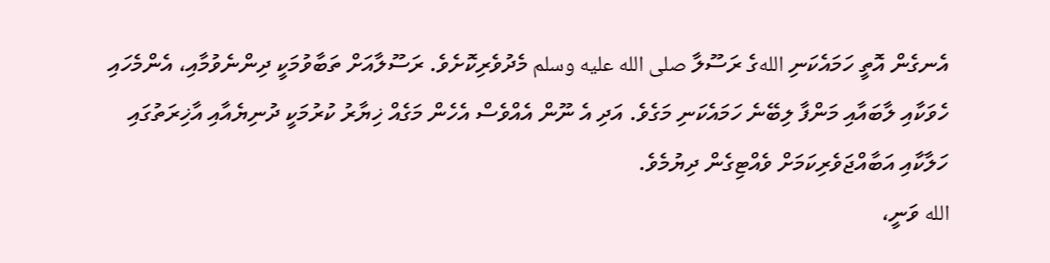އެނގެން އޮތީ ހަމައެކަނި اللهގެ ރަސޫލާ صلى الله عليه وسلم މެދުވެރިކޮށެވެ. ރަސޫލާއަށް ތަބާވުމަކީ ދިންނެވުމާއި، އެންމެހައި ހެވަކާއި ލާބައާއި މަންފާ ލިބޭނެ ހަމައެކަނި މަގެވެ. އަދި އެ ނޫން އެއްވެސް އެހެން މަގެއް ޚިޔާރު ކުރުމަކީ ދުނިޔެއާއި އާޚިރަތުގައި ހަލާކާއި އަބާއްޖަވެރިކަމަށް ވެއްޓިގެން ދިޔުމެވެ.
الله ވަނީ،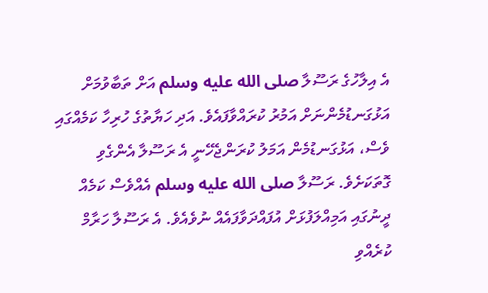އެ އިލާހުގެ ރަސޫލާ صلى الله عليه وسلم އަށް ތަބާވުމަށް އަޅުގަނޑުމެންނަށް އަމުރު ކުރައްވާފައެވެ. އަދި ހަޔާތުގެ ހުރިހާ ކަމެއްގައި ވެސް، އަޅުގަނޑުމެން އަމަލު ކުރަންޖެހޭނީ އެ ރަސޫލާ އެންގެވި ގޮތަކަށެވެ. ރަސޫލާ صلى الله عليه وسلم އެއްވެސް ކަމެއް ދީނުގައި އަމިއްލަފުޅަށް އުފައްދަވާފައެއް ނުވެއެވެ. އެ ރަސޫލާ ހަރާމް ކުރެއްވި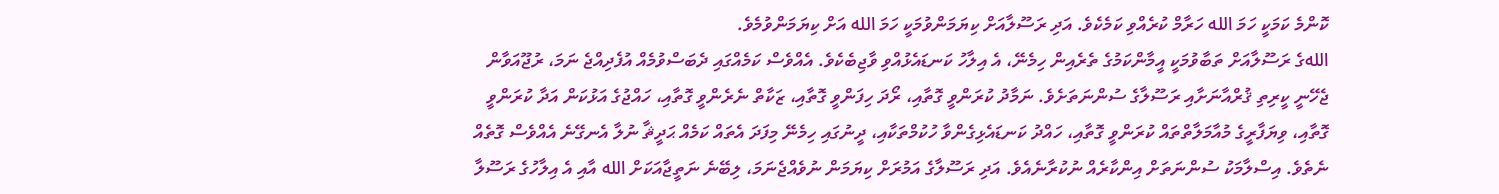ކޮންމެ ކަމަކީ ހަމަ الله ހަރާމް ކުރެއްވި ކަމެކެވެ. އަދި ރަސޫލާއަށް ކިޔަމަންވުމަކީ ހަމަ الله އަށް ކިޔަމަންވުމެވެ.
اللهގެ ރަސޫލާއަށް ތަބާވުމަކީ އީމާންކަމުގެ ތެރެއިން ހިމެނޭ، އެ އިލާހު ކަނޑައެޅުއްވި ވާޖިބެކެވެ. އެއްވެސް ކަމެއްގައި ދެބަސްވުމެއް އުފެދިއްޖެ ނަމަ، ރުޖޫއަވާން ޖެހޭނީ ކީރިތި ޤުރްއާނަށާއި ރަސޫލާގެ ސުންނަތަށެވެ. ނަމާދު ކުރަންވީ ގޮތާއި، ރޯދަ ހިފަންވީ ގޮތާއި، ޒަކާތް ނެރެންވީ ގޮތާއި، ހައްޖުގެ އަޅުކަން އަދާ ކުރަންވީ ގޮތާއި، ވިޔަފާރީގެ މުއާމަލާތްތައް ކުރަންވީ ގޮތާއި، ހައްދު ކަނޑައެޅިގެންވާ ހުކުމްތަކާއި، ދީނުގައި ހިމެނޭ މިފަދަ އެތައް ކަމެއް ޙަދީޘާ ނުލާ އެނގޭނެ އެއްވެސް ގޮތެއް ނެތެވެ. އިސްލާމަކު ސުންނަތަށް އިންކާރެއް ނުކުރާނެއެވެ. އަދި ރަސޫލާގެ އަމުރަށް ކިޔަމަން ނުވެއްޖެނަމަ، ލިބޭނެ ނަތީޖާއަކަށް الله އާއި އެ އިލާހުގެ ރަސޫލާ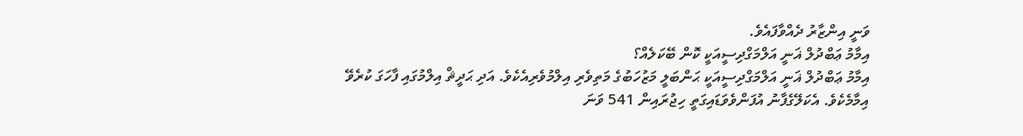ވަނީ އިންޒާރު ދެއްވާފައެވެ.
އިމާމު ޢަބްދުލް ޣަނީ އަލްމަގްދިސީއަކީ ކޮން ބޭކަލެއް؟
އިމާމު ޢަބްދުލް ޣަނީ އަލްމަގްދިސީއަކީ ޙަންބަލީ މަޒުހަބުގެ މަތިވެރި އިލްމުވެރިއެކެވެ. އަދި ޙަދީޘް އިލްމުގައި ފާހަގަ ކުރެވޭ އިމާމެކެވެ. އެކަލޭގެފާނު އުފަންވެވަޑައިގަތީ ހިޖުރައިން 541 ވަނަ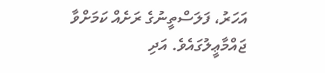އަހަރު، ފަލަސްތީނުގެ ރަށެއް ކަމަށްވާ ޖައްމާޢީލުގައެވެ. އަދި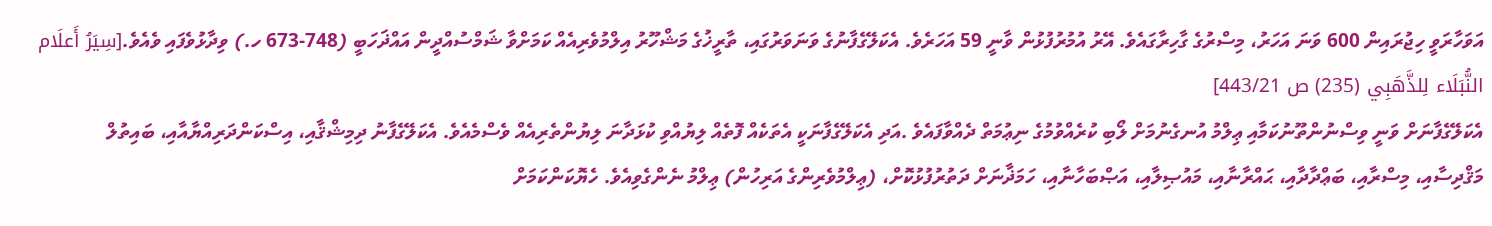އަވަހާރަވީ ހިޖުރައިން 600 ވަނަ އަހަރު، މިސްރުގެ ގާހިރާގައެވެ. އޭރު އުމުރުފުޅުން ވާނީ 59 އަހަރެވެ. އެކަލޭގެފާނުގެ ވަނަވަރުގައި، ތާރީޚުގެ މަޝްހޫރު އިލްމުވެރިއެއް ކަމަށްވާ ޝަމްސުއްދީން އައްޛަހަބީ (748-673 ހ.) ވިދާޅުވެފައި ވެއެވެ.[سِيَرُ أَعلَام النُّبَلَاء لِلذَّهَبِي (235) ص 443/21]
އެކަލޭގެފާނަށް ވަނީ ވިސްނުންތޫނުކަމާއި ޢިލްމު އުނގެނުމަށް ލޯބި ކުރެއްވުމުގެ ނިޢުމަތް ދެއްވާފައެވެ .އަދި އެކަލޭގެފާނަކީ އެތަކެއް ފޮތެއް ލިޔުއްވި ކުޅަދާނަ ލިޔުންތެރިއެއް ވެސްމެއެވެ. އެކަލޭގެފާނު ދިމިޝްޤާއި، އިސްކަންދަރިއްޔާއާއި، ބައިތުލް މަޤްދިސާއި، މިސްރާއި، ބަޢްދާދާއި، ޙައްރާނާއި، މައުޞިލާއި، އަޞްބަހާނާއި، ހަމަޛާނަށް ދަތުރުފުޅުކޮށް، (ޢިލްމުވެރިންގެ އަރިހުން) ޢިލްމު ނެންގެވިއެވެ. ހެޔޮކަންކަމަށް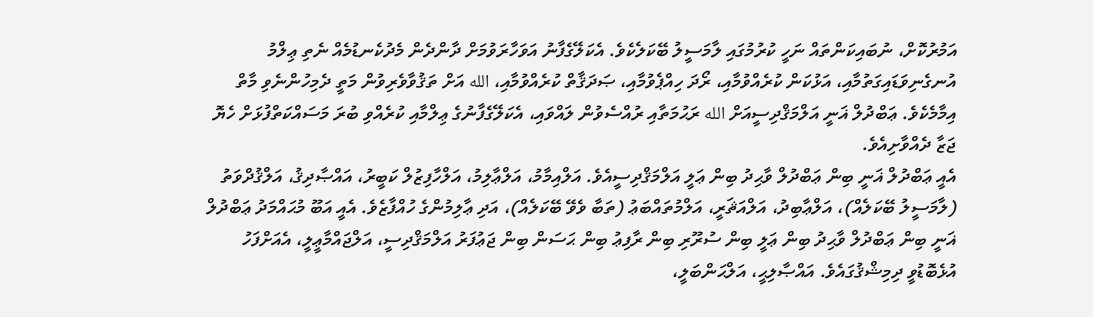އަމުރުކޮށް، ނުބައިކަންތައް ނަހީ ކުރުމުގައި ލާމަސީލު ބޭކަލެކެވެ. އެކަލޭގެފާނު އަވަހާރަވުމަށް ދާންދެން މެދުކެނޑުމެއް ނެތި ޢިލްމު އުނގެނިވަޑައިގަތުމާއި، އަޅުކަން ކުރެއްވުމާއި، ރޯދަ ހިއްޕެވުމާއި، ޞަދަޤާތް ކުރެއްވުމާއި، الله އަށް ތަޤުވާވެރިވުން މަތީ ދެމިހުންނެވި މާތް އިމާމެކެވެ. ޢަބްދުލް ޣަނީ އަލްމަޤްދިސީއަށް الله ރަޙުމަތާއި ރުއްސެވުން ލައްވައި، އެކަލޭގެފާނުގެ ޢިލްމާއި ކުރެއްވި ބުރަ މަސައްކަތްފުޅަށް ހެޔޮ ޖަޒާ ދެއްވާށިއެވެ.
އެއީ ޢަބްދުލް ޣަނީ ބިން ޢަބްދުލް ވާޙިދު ބިން ޢަލީ އަލްމަޤްދިސީއެވެ. އަލްއިމާމު، އަލްޢާލިމު، އަލްހާފިޒުލް ކަބީރު، އައްޞާދިޤު، އަލްޤުދްވަތު (ލާމަސީލު ބޭކަލެއް)، އަލްޢާބިދު، އަލްއަޘަރީ، އަލްމުތައްބަޢު (ތަބާ ވެވޭ ބޭކަލެއް)، އަދި ޢާލިމުންގެ ހުއްފާޒެވެ. އެއީ އަބޫ މުޙައްމަދު ޢަބްދުލް ޣަނީ ބިން ޢަބްދުލް ވާޙިދު ބިން ޢަލީ ބިން ސުރޫރި ބިން ރާފިޢު ބިން ޙަސަން ބިން ޖަޢުފަރު އަލްމަޤްދިސީ، އަލްޖައްމާޢީލީ، އެއަށްފަހު އުޅެބޮޑުވީ ދިމިޝްޤުގައެވެ. އައްޞާލިޙީ، އަލްޙަންބަލީ،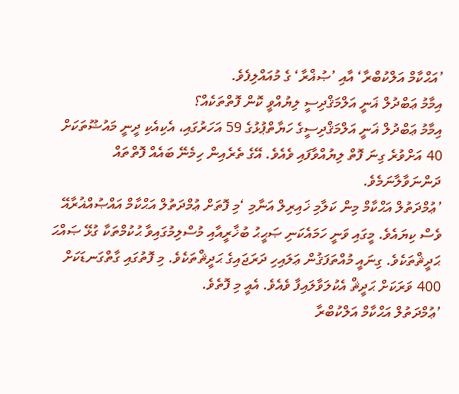’އަޙްކާމް އަލްކުބްރާ‘ އާއި ’ޞުޣްރާ‘ ގެ މުއައްލިފެވެ.
އިމާމު ޢަބްދުލް ޣަނީ އަލްމަޤްދިސީ ލިޔުއްވީ ކޮން ފޮތްތަކެއް؟
އިމާމު ޢަބްދުލް ޣަނީ އަލްމަޤްދިސީގެ ހަޔާތްޕުޅުގެ 59 އަހަރުގައި، އެކިއެކި ދީނީ މައުޟޫތަކަށް 40 އަށްވުރެ ގިނަ ފޮތް ލިޔުއްވާފައި ވެއެވެ. އޭގެ ތެރެއިން ހިމެނޭ ބައެއް ފޮތްތައް ދަންނަވާލާނަމެވެ.
’ޢުމްދަތުލް އަޙްކާމް މިން ކަލާމި ޚައިރިލް އަނާމި ‘މި ފޮތަށް ޢުމްދަތުލް އަޙްކާމް އައްޞުއްޣުރާއޭ ވެސް ކިޔައެވެ. މީގައި ވަނީ ހަމައެކަނި ޞަޙީޙު ބުޚާރީއާއި މުސްލިމުގައިވާ ޙުކުމްތަކާ ގުޅޭ ޞައްޙަ ޙަދީޘްތަކެވެ. ގިނައީ މުއްތަފަޤުން ޢަލައިހި ދަރަޖައިގެ ޙަދީޘްތަކެވެ. މި ފޮތުގައި ގާތްގަނޑަކަށް 400 ވަރަކަށް ޙަދީޘް އެކުލަވާލައިފާ ވެއެވެ. އެއީ މި ފޮތެވެ.
’ޢުމްދަތުލް އަޙްކާމް އަލްކުބްރާ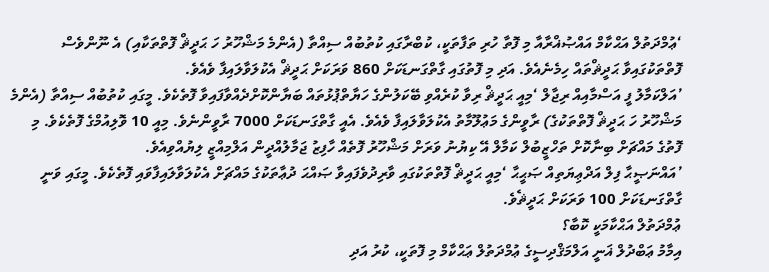‘ޢުމްދަތުލް އަޙްކާމް އައްޞުޣްރާއާ މި ފޮތާ ހުރި ތަފާތަކީ، ކުބްރާގައި ކުތުބުއް ސިއްތާ (އެންމެ މަޝްހޫރު ހަ ޙަދީޘް ފޮތްތަކާއި) އެ ނޫންވެސް ފޮތްތަކުގައިވާ ޙަދީޘްތައް ހިމެނެއެވެ. އަދި މި ފޮތުގައި ގާތްގަނޑަކަށް 860 ވަރަކަށް ޙަދީޘް އެކުލަވާލައިފާ ވެއެވެ.
’އަލްކަމާލު ފީ އަސްމާއިއް ރިޖާލް ‘މިއީ ޙަދީޘް ރިވާ ކުރެއްވި ބޭކަލުންގެ ހަޔާތްޕުޅުތައް ބަޔާންކޮށްދެއްވާފައިވާ ފޮތެކެވެ. މީގައި ކުތުބުއް ސިއްތާ (އެންމެ މަޝްހޫރު ހަ ޙަދީޘް ފޮތްތަކުގެ) ރާވީންގެ މަޢުލޫމާތު އެކުލަވާލައިފާ ވެއެވެ. އެއީ ގާތްގަނޑަކަށް 7000 ރާވީންނެވެ. މިއީ 10 ވޮލިއުމްގެ ފޮތެކެވެ. މި ފޮތުގެ މައްޗަށް ބިނާކޮށް ތަހްޒީބުލް ކަމާލް އޭ ކިޔުނު ވަރަށް މަޝްހޫރު ފޮތެއް ހާފިޒު ޖަމާލުއްދީން އަލްމިއްޒީ ލިޔުއްވިއެވެ.
’އައްނަޞީޙާ ފިލް އަދްޢިޔަތިއް ޞަޙީޙާ ‘މިއީ ޙަދީޘް ފޮތްތަކުގައި ވާރިދުވެފައިވާ ޞައްޙަ ދުޢާތަކުގެ މައްޗަށް އެކުލަވާލައިފާވައި ފޮތެކެވެ. މީގައި ވަނީ ގާތްގަނޑަކަށް 100 ވަރަކަށް ޙަދީޘެވެ.
ޢުމްދަތުލް އަޙްކާމަކީ ކޮބާ؟
އިމާމު ޢަބްދުލް ޣަނީ އަލްމަޤްދިސީގެ ޢުމްދަތުލް ޢަޙްކާމް މި ފޮތަކީ، ކުރު އަދި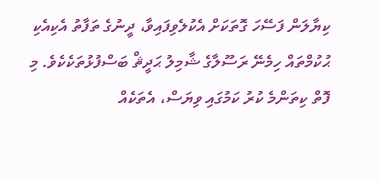ކިޔާލަން ފަސޭހަ ގޮތަކަށް އެކުލެވިފައިވާ، ދީނުގެ ތަފާތު އެކިއެކި ޙުކުމްތައް ހިމެނޭ ރަސޫލާގެ ޝާމިލު ޙަދީޘް ބަސްފުޅުތަކެކެވެ. މި ފޮތް ކިތަންމެ ކުރު ކަމުގައި ވިޔަސް، އެތަކެއް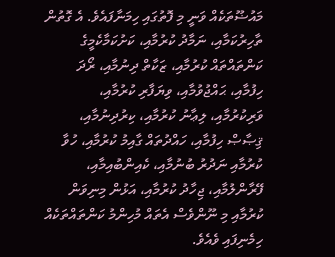މައުޟޫތަކެއް ވަނީ މި ފޮތުގައި ހިމަނާފައެވެ. އެ ގޮތުން ތާހިރުކަމާއި، ނަމާދު ކުރުމާއި، ކަށުކަމާކެމީގެ ކަންތައްތައް ކުރުމާއި، ޒަކާތް ދިނުމާއި، ރޯދަ ހިފުމާއި، ޙައްޖުވުމާއި، ވިޔަފާރި ކުރުމާއި، ވަރިކުރުމާއި، ލިޢާނު ކުރުމާއި، ކިރުދިނުމާއި، ޤިޞާޞް ހިފުމާއި، ހައްދުތައް ގާއިމު ކުރުމާއި، ހުވާ ކުރުމާއި ނަދުރު ބުނުމާއި، ކެއިންބުއިމާއި، ފޭރާންލުމާއި، ޖިހާދު ކުރުމާއި، އަޅުން މިނިވަން ކުރުމާއި މި ނޫންވެސް އެތައް މުހިންމު ކަންތައްތަކެއް ހިމެނިފައި ވެއެވެ.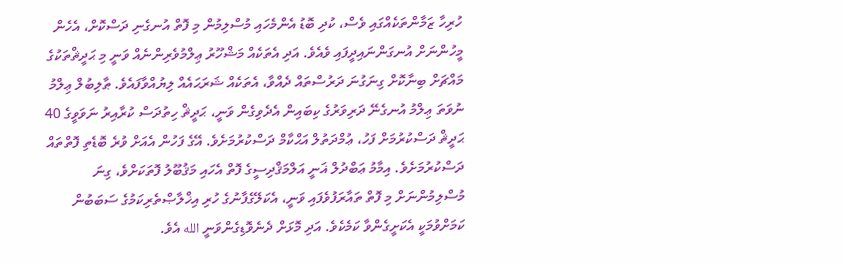ހުރިހާ ޒަމާންތަކެއްގައި ވެސް، ކުދި ބޮޑު އެންމެހައި މުސްލިމުން މި ފޮތް އުނގެނި ދަސްކޮށް، އެހެން މީހުންނަށް އުނގަންނައިދީފައި ވެއެވެ. އަދި އެތަކެއް މަޝްހޫރު ޢިލްމުވެރިންނެއް ވަނީ މި ޙަދީޘްތަކުގެ މައްޗަށް ބިނާކޮށް ގިނަގުނަ ދަރުސްތައް ދެއްވާ، އެތަކެއް ޝަރަޙައެއް ލިޔުއްވާފައެވެ. ޠާލިބުލް ޢިލްމު ނުވަތަ ޢިލްމު އުނގެނޭ ދަރިވަރުގެ ކިބައިން އެދެވިގެން ވަނީ، ޙަދީޘް ހިތުދަސް ކުރާއިރު ނަވަވީގެ 40 ޙަދީޘް ދަސްކުރުމަށް ފަހު، ޢުމްދަތުލް އަޙްކާމް ދަސްކުރުމަށެވެ. އޭގެ ފަހުން އެއަށް ވުރެ ބޮޑެތި ފޮތްތައް ދަސްކުރުމަށެވެ. އިމާމު ޢަބްދުލް ޣަނީ އަލްމަޤްދިސީގެ ފޮތް އެހައި މަޤުބޫލު ފޮތަކަށްވެ، ގިނަ މުސްލިމުންނަށް މި ފޮތް ތައާރަފުވެފައި ވަނީ، އެކަލޭގެފާނުގެ ހުރި އިޚްލާޞްތެރިކަމުގެ ސަބަބުން ކަމަށްވުމަކީ އެކަށީގެންވާ ކަމެކެވެ. އަދި މޮޅަށް ދެނެވޮޑިގެންވަނީ الله އެވެ.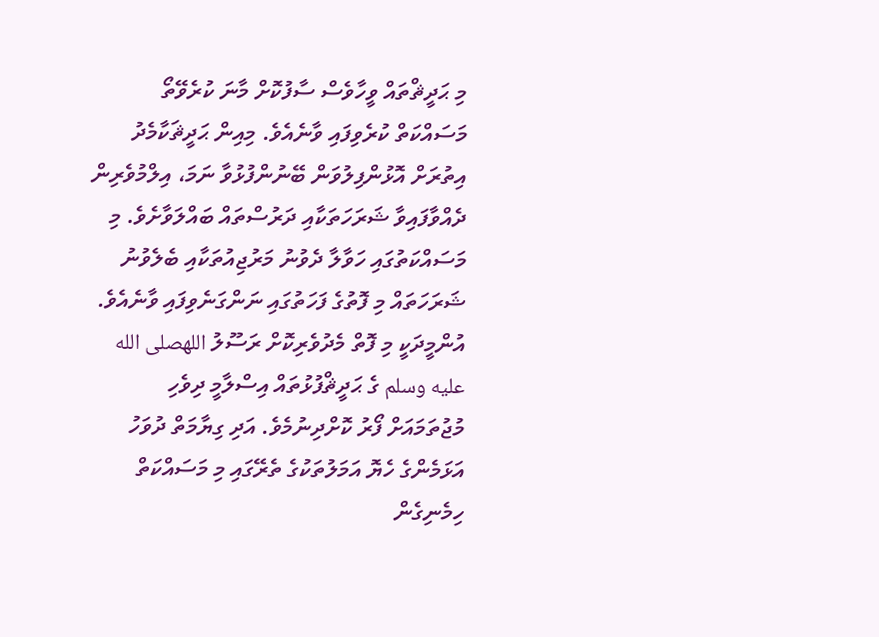މި ޙަދީޘްތައް ވީހާވެސް ސާފުކޮށް މާނަ ކުރެވޭތޯ މަސައްކަތް ކުރެވިފައި ވާނެއެވެ. މިއިން ޙަދީޘަކާމެދު އިތުރަށް އޮޅުންފިލުވަން ބޭނުންފުޅުވާ ނަމަ، އިލްމުވެރިން ދެއްވާފައިވާ ޝަރަހަތަކާއި ދަރުސްތައް ބައްލަވާށެވެ. މި މަސައްކަތުގައި ހަވާލާ ދެވުނު މަރުޖިއުތަކާއި ބެލެވުނު ޝަރަހަތައް މި ފޮތުގެ ފަހަތުގައި ނަންގަނެވިފައި ވާނެއެވެ. އުންމީދަކީ މި ފޮތް މެދުވެރިކޮށް ރަސޫލު اللهصلى الله عليه وسلم ގެ ޙަދީޘްފުޅުތައް އިސްލާމީ ދިވެހި މުޖުތަމައަށް ފޯރު ކޮށްދިނުމެވެ. އަދި ގިޔާމަތް ދުވަހު އަޅަމެންގެ ހެޔޮ އަމަލުތަކުގެ ތެރޭގައި މި މަސައްކަތް ހިމެނިގެން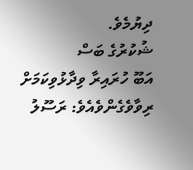ދިޔުމެވެ.
ޝުކުރުގެ ބަސް
އަބޫ ހުރައިރާ ވިދާޅުވިކަމަށް ރިވާވެގެންވެއެވެ: ރަސޫލު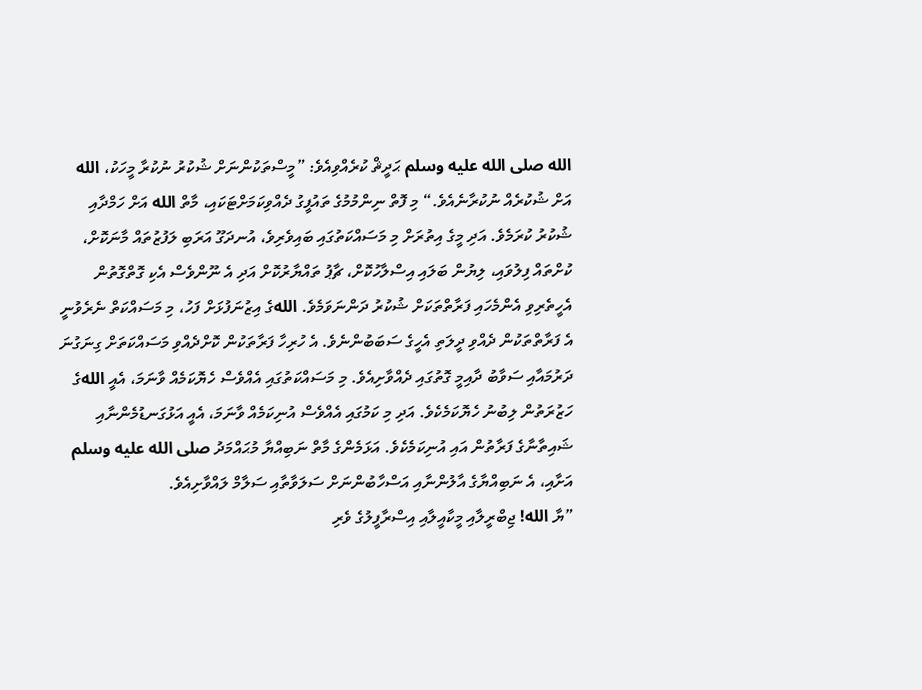الله صلى الله عليه وسلم ޙަދީޘް ކުރެއްވިއެވެ: ”މީސްތަކުންނަށް ޝުކުރު ނުކުރާ މީހަކު، الله އަށް ޝުކުރެއް ނުކުރާނެއެވެ.“ މި ފޮތް ނިންމުމުގެ ތައުފީގު ދެއްވިކަމަށްޓަކައި، މާތް الله އަށް ހަމްދާއި ޝުކުރު ކުރަމެވެ. އަދި މީގެ އިތުރަށް މި މަސައްކަތުގައި ބައިވެރިވެ، އުނދަގޫ އަރަބި ލަފުޒުތައް މާނަކޮށް، ކުށްތައް ފިލުވައި، ލިޔުން ބަލައި އިސްލާހުކޮށް، ޗާޕު ތައްޔާރުކޮށް އަދި އެ ނޫންވެސް އެކި ގޮތްގޮތުން އެހީތެރިވި އެންމެހައި ފަރާތްތަކަށް ޝުކުރު ދަންނަވަމެވެ. اللهގެ އިޒުނަފުޅަށް ފަހު، މި މަސައްކަތް ނެރެވުނީ އެ ފަރާތްތަކުން ދެއްވި ދީލަތި އެހީގެ ސަބަބުންނެވެ. އެ ހުރިހާ ފަރާތަކުން ކޮށްދެއްވި މަސައްކަތަށް ގިނަގުނަ ދަރުމައާއި ސަވާބު ދާއިމީ ގޮތުގައި ދެއްވާށިއެވެ. މި މަސައްކަތުގައި އެއްވެސް ހެޔޮކަމެއް ވާނަމަ، އެއީ اللهގެ ހަޒުރަތުން ލިބުނު ހެޔޮކަމެކެވެ. އަދި މި ކަމުގައި އެއްވެސް އުނިކަމެއް ވާނަމަ، އެއީ އަޅުގަނޑުމެންނާއި ޝައިތާނާގެ ފަރާތުން އައި އުނިކަމެކެވެ. އަޅަމެންގެ މާތް ނަބިއްޔާ މުޙައްމަދު صلى الله عليه وسلم އަށާއި، އެ ނަބިއްޔާގެ އާލުންނާއި އަސްހާބުންނަށް ސަލަވާތާއި ސަލާމް ލައްވާށިއެވެ.
”ޔާ الله! ޖިބްރީލާއި މީކާއީލާއި އިސްރާފީލުގެ ވެރި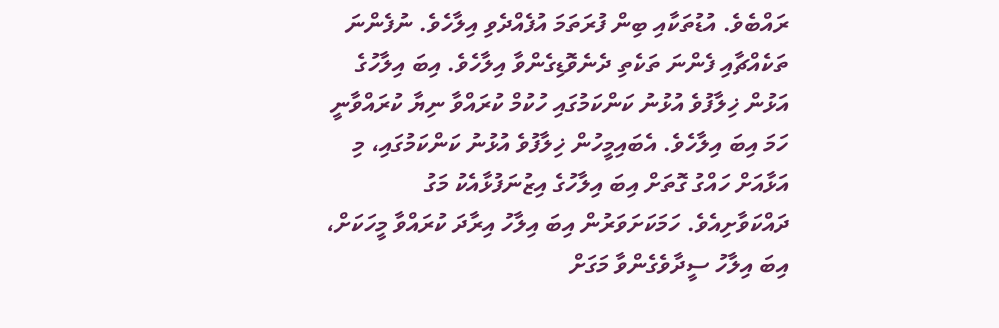ރައްބެވެ. އުޑުތަކާއި ބިން ފުރަތަމަ އުފެއްދެވި އިލާހެވެ. ނުފެންނަ ތަކެއްޗާއި ފެންނަ ތަކެތި ދެނެވޮޑިގެންވާ އިލާހެވެ. އިބަ އިލާހުގެ އަޅުން ޚިލާފުވެ އުޅުނު ކަންކަމުގައި ހުކުމް ކުރައްވާ ނިޔާ ކުރައްވާނީ ހަމަ އިބަ އިލާހެވެ. އެބައިމީހުން ޚިލާފުވެ އުޅުނު ކަންކަމުގައި، މި އަޅާއަށް ހައްގު ގޮތަށް އިބަ އިލާހުގެ އިޒުނަފުޅާއެކު މަގު ދައްކަވާށިއެވެ. ހަމަކަށަވަރުން އިބަ އިލާހު އިރާދަ ކުރައްވާ މީހަކަށް، އިބަ އިލާހު ސީދާވެގެންވާ މަގަށް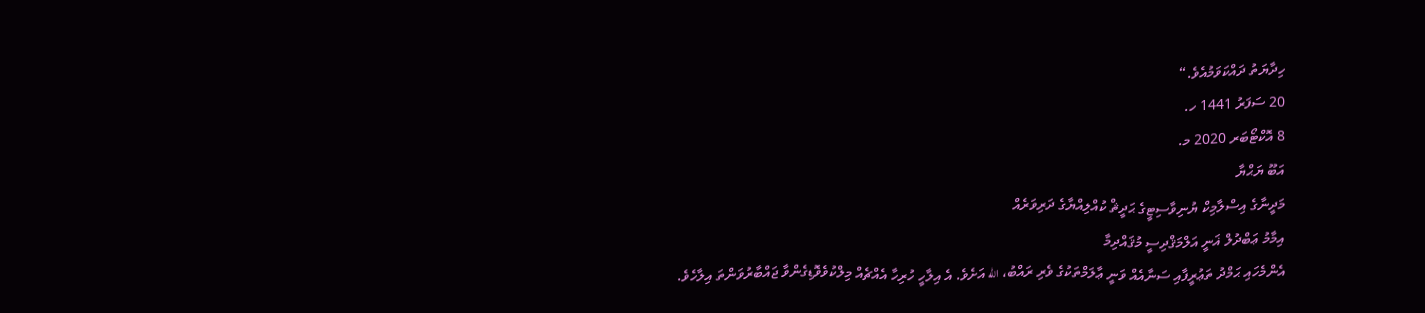ހިދާޔަތު ދައްކަވަމުއެވެ.“
20 ސަފަރު 1441 ހ.
8 އޮކްޓޯބަރ 2020 މ.
އަބޫ ޔަޙްޔާ
މަދީނާގެ އިސްލާމިކް ޔުނިވާސިޓީގެ ޙަދީޘް ކުއްލިއްޔާގެ ދަރިވަރެއް
އިމާމު ޢަބްދުލް ޣަނީ އަލްމަޤްދިސީ މުޤައްދިމާ
އެންމެހައި ޙަމްދު ތަޢުރީފާއި ސަނާއެއް ވަނީ ޢާލަމްތަކުގެ ވެރި ރައްބު، الله އަށެވެ. އެ އިލާހީ ހުރިހާ އެއްޗެއް މިލްކުވެވޮޑިގެންވާ ޖައްބާރުވަންތަ އިލާހެވެ.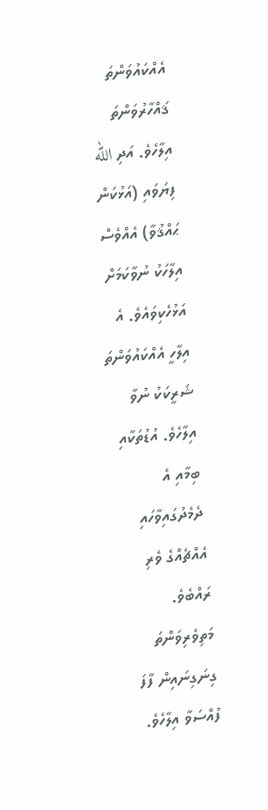އެއްކައުވަންތަ ޤައްހާރުވަންތަ އިލާހެވެ. އަދި الله ފިޔަވައި (އަޅުކަން ޙައްޤުވާ) އެއްވެސް އިލާހަކު ނުވާކަމަށް އަޅުހެކިވައެވެ. އެ އިލާހީ އެއްކައުވަންތަ ޝަރީކަކު ނުވާ އިލާހެވެ. އުޑުތަކާއި ބިމާއި އެ ދެމެދުގައިވާހައި އެއްޗެއްގެ ވެރި ރައްބެވެ. މަތިވެރިވަންތަ ގިނަގިނައިން ފާފަ ފުއްސަވާ އިލާހެވެ.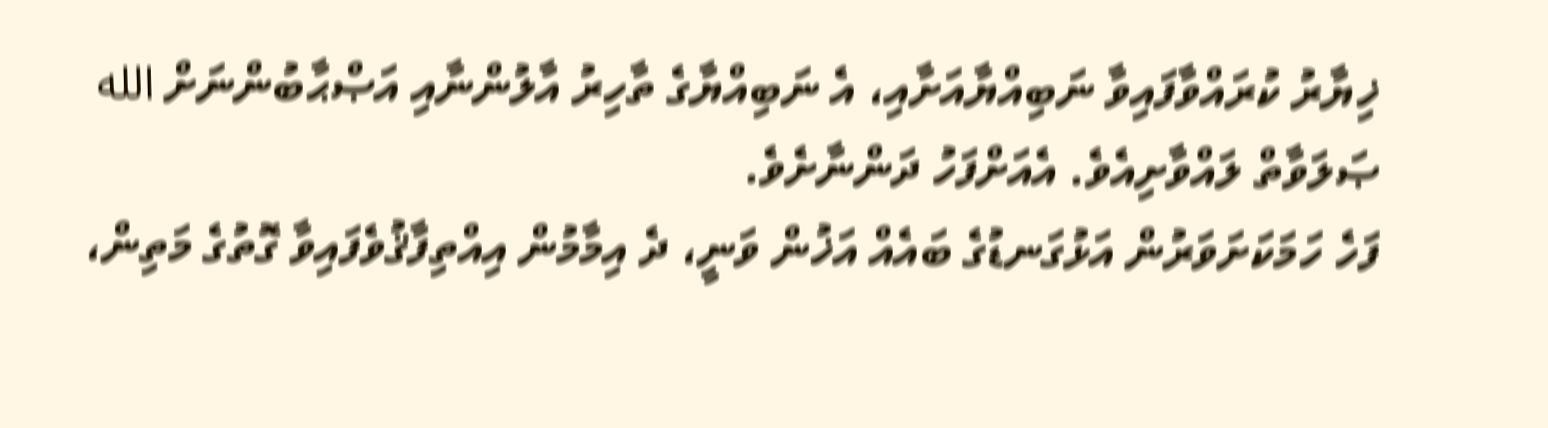ޚިޔާރު ކުރައްވާފައިވާ ނަބިއްޔާއަށާއި، އެ ނަބިއްޔާގެ ތާހިރު އާލުންނާއި އަޞްޙާބުންނަށް الله ޞަލަވާތް ލައްވާށިއެވެ. އެއަށްފަހު ދަންނާށެވެ.
ފަހެ ހަމަކަށަވަރުން އަޅުގަނޑުގެ ބައެއް އަޚުން ވަނީ، ދެ އިމާމުން އިއްތިފާޤުވެފައިވާ ގޮތުގެ މަތިން،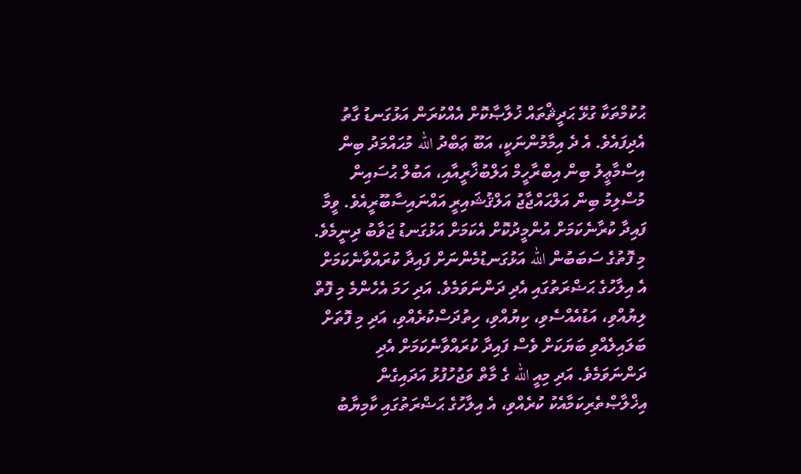ޙުކުމްތަކާ ގުޅޭ ޙަދީޘްތައް ޚުލާޞާކޮށް އެއްކުރަން އަޅުގަނޑު ގާތު އެދިފައެވެ. އެ ދެ އިމާމުންނަކީ، އަބޫ ޢަބްދު الله މުޙައްމަދު ބިން އިސްމާޢީލު ބިން އިބްރާހީމް އަލްބުޚާރީއާއި، އަބުލް ޙުސައިން މުސްލިމު ބިން އަލްޙައްޖާޖު އަލްޤުޝައިރީ އައްނައިސާބޫރީއެވެ. ވީމާ ފައިދާ ކުރާނެކަމަށް އުންމީދުކޮށް އެކަމަށް އަޅުގަނޑު ޖަވާބު ދިނީމެވެ.
މި ފޮތުގެ ސަބަބުން الله އަޅުގަނޑުމެންނަށް ފައިދާ ކުރައްވާނެކަމަށް އެ އިލާހުގެ ޙަޟްރަތުގައި އެދި ދަންނަވަމެވެ. އަދި ހަމަ އެހެންމެ މި ފޮތް ލިޔުއްވި، އަޑުއެއްސެވި، ކިޔުއްވި، ހިތުދަސްކުރެއްވި، އަދި މި ފޮތަށް ބަލައިލެއްވި ބަޔަކަށް ވެސް ފައިދާ ކުރައްވާނެކަމަށް އެދި ދަންނަވަމެވެ. އަދި މިއީ الله ގެ މާތް ވަޖުހުފުޅު އަދައިގެން އިޚްލާޞްތެރިކަމާއެކު ކުރެއްވި، އެ އިލާހުގެ ޙަޟްރަތުގައި ކާމިޔާބު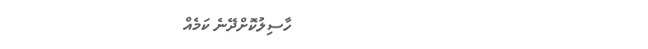ހާސިލުކޮށްދޭނެ ކަމެއް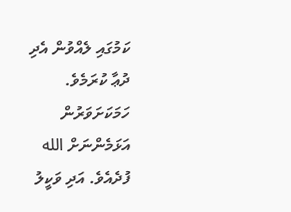ކަމުގައި ލެއްވުން އެދި ދުޢާ ކުރަމެވެ. ހަމަކަށަވަރުން އަޅަމެންނަށް الله ފުދެއެވެ. އަދި ވަކީލު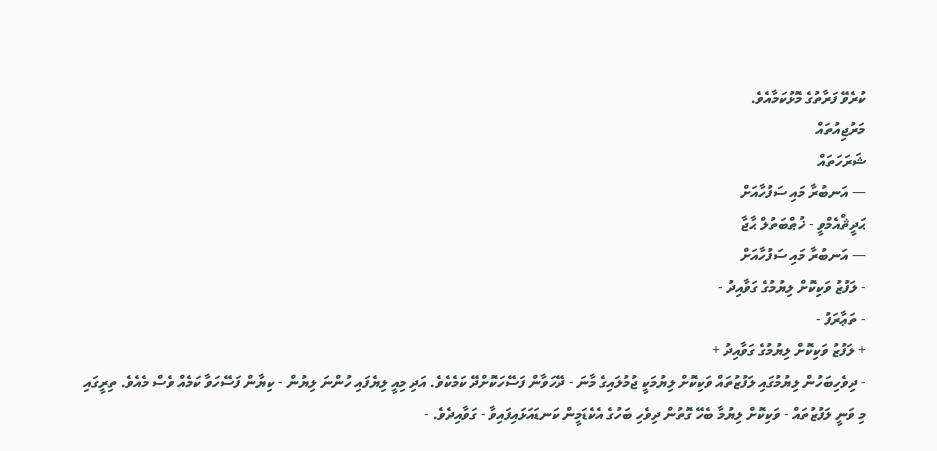ކުރެވޭ ފަރާތުގެ މޮޅުކަމާއެވެ.
މަރުޖިއުތައް
ޝަރަހަތައް
— އަނބުރާ މައި ސަފުހާއަށް
ޙަދީޘްއެމްވީ - ޚުޠްބަތުލް ޙާޖާ
— އަނބުރާ މައި ސަފުހާއަށް
- ލަފުޒު ވަކިކޮށް ލިޔުމުގެ ގަވާއިދު -
- ތަޢާރަފު -
+ ލަފުޒު ވަކިކޮށް ލިޔުމުގެ ގަވާއިދު +
- ދިވެހިބަހުން ލިޔުމުގައި ލަފުޒުތައް ވަކިކޮށް ލިޔުމަކީ ޖުމުލައިގެ މާނަ - ދޭހަވާން ފަސޭހަކޮށްދޭ ކަމެކެވެ. އަދި މިއީ ލިޔެފައި ހުންނަ ލިޔުން - ކިޔާން ފަސޭހަވާ ކަމެއް ވެސް މެއެވެ. ތިރީގައި މި ވަނީ ލަފުޒުތައް - ވަކިކޮށް ލިޔުމާ ބެހޭ ގޮތުން ދިވެހި ބަހުގެ އެކެޑަމީން ކަނޑައަޅައިފައިވާ - ގަވާއިދެވެ. -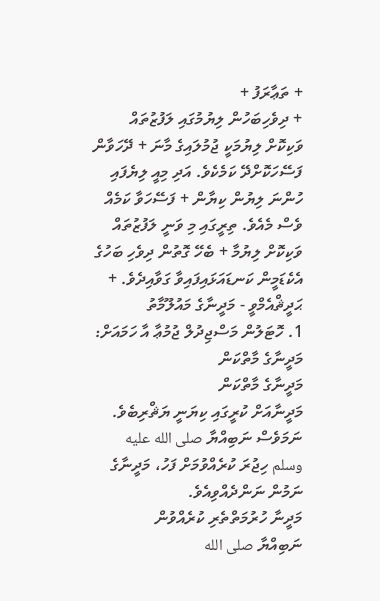+ ތަޢާރަފު +
+ ދިވެހިބަހުން ލިޔުމުގައި ލަފުޒުތައް ވަކިކޮށް ލިޔުމަކީ ޖުމުލައިގެ މާނަ + ދޭހަވާން ފަސޭހަކޮށްދޭ ކަމެކެވެ. އަދި މިއީ ލިޔެފައި ހުންނަ ލިޔުން ކިޔާން + ފަސޭހަވާ ކަމެއް ވެސް މެއެވެ. ތިރީގައި މި ވަނީ ލަފުޒުތައް ވަކިކޮށް ލިޔުމާ + ބެހޭ ގޮތުން ދިވެހި ބަހުގެ އެކެޑަމީން ކަނޑައަޅައިފައިވާ ގަވާއިދެވެ. +
ޙަދީޘްއެމްވީ - މަދީނާގެ މައުލޫމާތު
1. ހޮޓަލުން މަސްޖިދުލް ޖުމުޢާ އާ ހަމައަށް:
މަދީނާގެ މާތްކަން
މަދީނާގެ މާތްކަން
މަދީނާއަށް ކުރީގައި ކިޔަނީ ޔަޘްރިބެވެ. ނަމަވެސް ނަބިއްޔާ صلى الله عليه وسلم ހިޖުރަ ކުރެއްވުމަށް ފަހު، މަދީނާގެ ނަމުން ނަންދެއްވިއެވެ.
މަދީނާ ހުރުމަތްތެރި ކުރެއްވުން
ނަބިއްޔާ صلى الله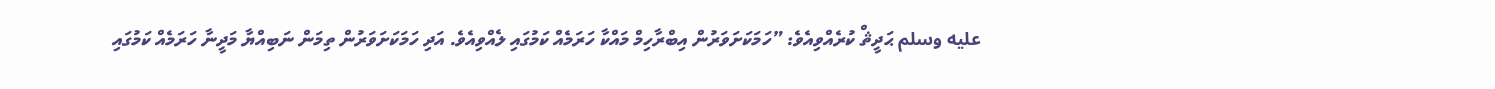عليه وسلم ޙަދީޘް ކުރެއްވިއެވެ: ”ހަމަކަށަވަރުން އިބްރާހިމް މައްކާ ހަރަމެއް ކަމުގައި ލެއްވިއެވެ. އަދި ހަމަކަށަވަރުން ތިމަން ނަބިއްޔާ މަދީނާ ހަރަމެއް ކަމުގައި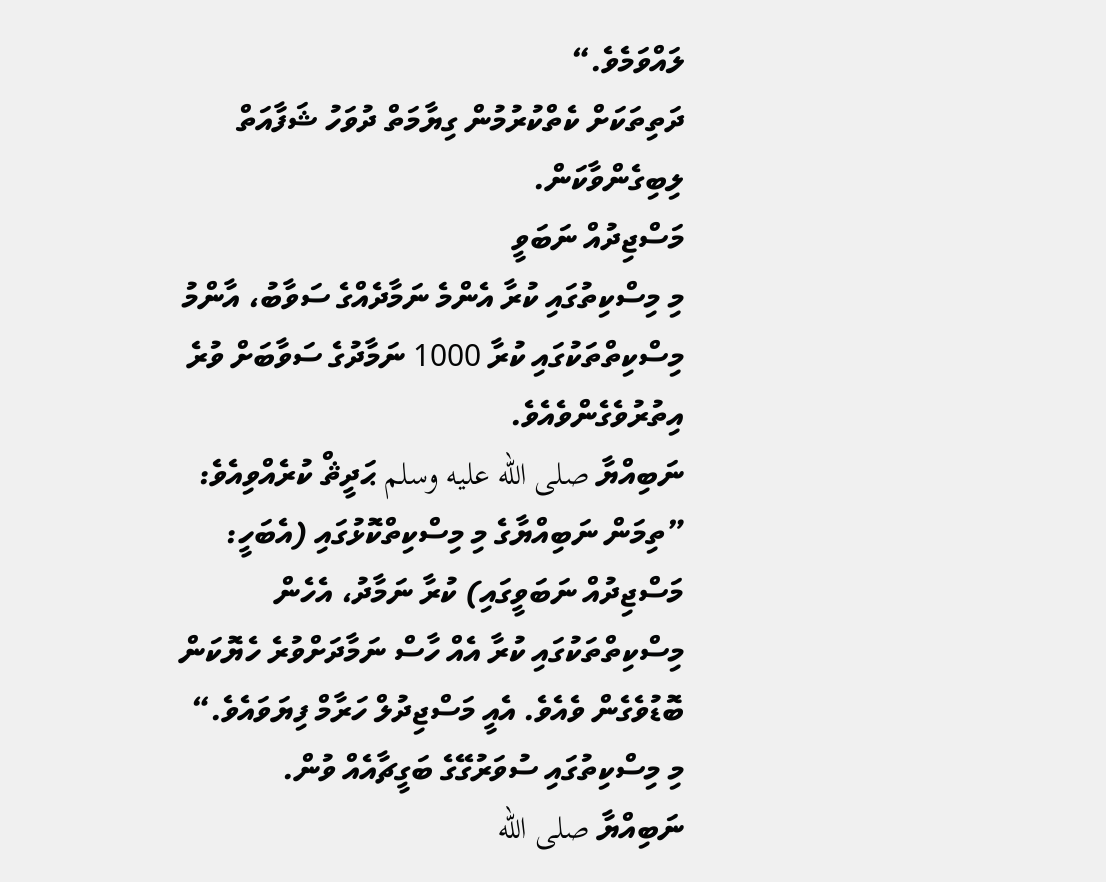ލައްވަމެވެ.“
ދަތިތަކަށް ކެތްކުރުމުން ގިޔާމަތް ދުވަހު ޝަފާއަތް ލިބިގެންވާކަން.
މަސްޖިދުއް ނަބަވީ
މި މިސްކިތުގައި ކުރާ އެންމެ ނަމާދެއްގެ ސަވާބު، އާންމު މިސްކިތްތަކުގައި ކުރާ 1000 ނަމާދުގެ ސަވާބަށް ވުރެ އިތުރުވެގެންވެއެވެ.
ނަބިއްޔާ صلى الله عليه وسلم ޙަދީޘް ކުރެއްވިއެވެ: ”ތިމަން ނަބިއްޔާގެ މި މިސްކިތްކޮޅުގައި (އެބަހީ: މަސްޖިދުއް ނަބަވީގައި) ކުރާ ނަމާދު، އެހެން މިސްކިތްތަކުގައި ކުރާ އެއް ހާސް ނަމާދަށްވުރެ ހެޔޮކަން ބޮޑުވެގެން ވެއެވެ. އެއީ މަސްޖިދުލް ހަރާމް ފިޔަވައެވެ.“
މި މިސްކިތުގައި ސުވަރުގޭގެ ބަގީޗާއެއް ވުން.
ނަބިއްޔާ صلى الله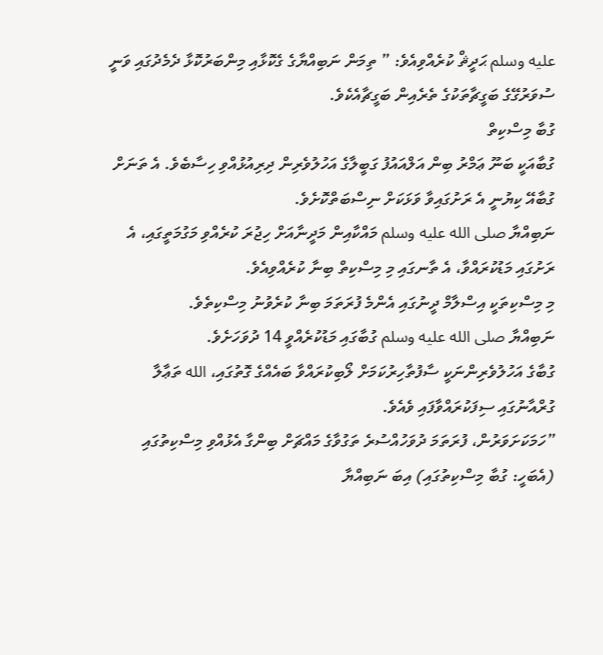عليه وسلم ޙަދީޘް ކުރެއްވިއެވެ: ” ތިމަން ނަބިއްޔާގެ ގެކޮޅާއި މިންބަރުކޮޅާ ދެމެދުގައި ވަނީ ސުވަރުގޭގެ ބަގީޗާތަކުގެ ތެރެއިން ބަގީޗާއެކެވެ.
ގުބާ މިސްކިތް
ގުބާއަކީ ބަނޫ ޢަމްރު ބިން އަލްއައުފު ގަބީލާގެ އަހުލުވެރިން ދިރިއުޅުއްވި ހިސާބެވެ. އެ ތަނަށް ގުބާއޭ ކިޔުނީ އެ ރަށުގައިވާ ވަޅަކަށް ނިސްބަތްކޮށެވެ.
ނަބިއްޔާ صلى الله عليه وسلم މައްކާއިން މަދީނާއަށް ހިޖުރަ ކުރެއްވި މަގުމަތީގައި، އެ ރަށުގައި މަޑުކުރައްވާ، އެ ތާނގައި މި މިސްކިތް ބިނާ ކުރެއްވިއެވެ.
މި މިސްކިތަކީ އިސްލާމް ދީނުގައި އެންމެ ފުރަތަމަ ބިނާ ކުރެވުނު މިސްކިތެވެ.
ނަބިއްޔާ صلى الله عليه وسلم ގުބާގައި މަޑުކުރެއްވީ 14 ދުވަހަށެވެ.
ގުބާގެ އަހުލުވެރިންނަކީ ސާފުތާހިރުކަމަށް ލޯބިކުރައްވާ ބައެއްގެ ގޮތުގައި، الله ތަޢާލާ ގުރްއާނުގައި ސިފަކުރައްވާފައި ވެއެވެ.
”ހަމަކަށަވަރުން، ފުރަތަމަ ދުވަހުއްސުރެ ތަގުވާގެ މައްޗަށް ބިންގާ އެޅުއްވި މިސްކިތުގައި (އެބަހީ: ގުބާ މިސްކިތުގައި) އިބަ ނަބިއްޔާ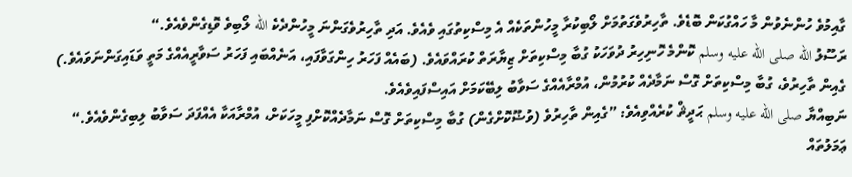ގާއިމުވެ ހުންނެވުން މާ ހައްގުކަން ބޮޑެވެ. ތާހިރުވެގަތުމަށް ލޯބިކުރާ މީހުންތަކެއް އެ މިސްކިތުގައި ވެއެވެ. އަދި ތާހިރުވެގަންނަ މީހުންދެކެ الله ލޯބިވެ ވޮޑިގެންވެއެވެ.“
ރަސޫލު الله صلى الله عليه وسلم ކޮންމެ ހޮނިހިރު ދުވަހަކު ގުބާ މިސްކިތަށް ޒިޔާރަތް ކުރައްވައެވެ. (ބައެއް ފަހަރު ހިންގަވާފައި، އަނެއްބައި ފަހަރު ސަވާރީއެއްގެ މަތީ ވަޑައިގަންނަވައެވެ.)
ގެއިން ތާހިރުވެ، ގުބާ މިސްކިތަށް ގޮސް ނަމާދެއް ކުރުމުން، އުމްރާއެއްގެ ސަވާބު ލިބޭކަމަށް އައިސްފައިވެއެވެ.
ނަބިއްޔާ صلى الله عليه وسلم ޙަދީޘް ކުރެއްވިއެވެ: ”ގެއިން ތާހިރުވެ (ވުޟޫކޮށްގެން) ގުބާ މިސްކިތަށް ގޮސް ނަމާދެއްކޮށްފި މީހަކަށް، އުމްރާއަކާ އެއްފަދަ ސަވާބު ލިބިގެންވެއެވެ.“
ޢަމަލުތައް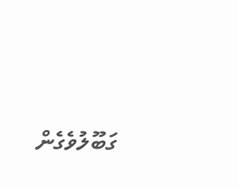ގަބޫލުވެގެން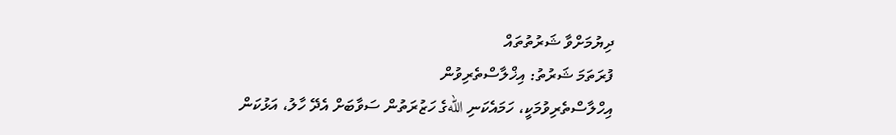ދިޔުމަށްވާ ޝަރުތުތައް
ފުރަތަމަ ޝަރުތު: އިޚްލާސްތެރިވުން
އިހްލާސްތެރިވުމަކީ، ހަމައެކަނި اللهގެ ހަޒުރަތުން ސަވާބަށް އެދޭ ހާލު، އަޅުކަން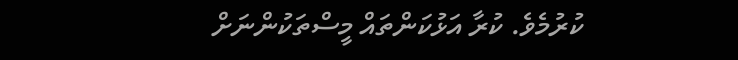ކުރުމެވެ. ކުރާ އަޅުކަންތައް މީސްތަކުންނަށް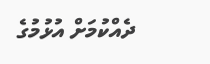ދެއްކުމަށް އުޅުމުގެ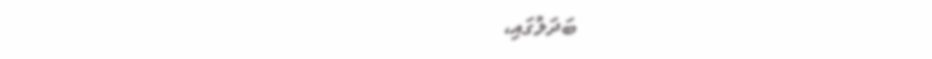ބަދަލުގައި،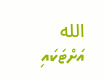الله އަށްޓަކައި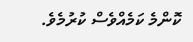ކޮންމެ ކަމެއްވެސް ކުރުމެވެ.